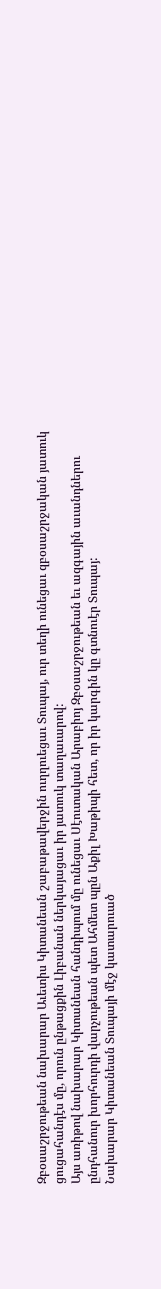Զբօսաշրջութեան նախարար Աւետիս Կիտանեան շաբաթավերջին ուղղուեցաւ Տուպայ, ուր տեղի ունեցաւ զբօսաշրջական յատուկ ցուցահանդէս մը, որուն ընթացքին Լիբանան ներկայացաւ իր յատուկ տաղաւարով:
Այս առիթով նախարար Կիտանեան հանդիպում մը ունեցաւ Սէուտական Արաբիոյ Զբօսաշրջութեան եւ ազգային աւանդներու ընդհանուր խորհուրդի վարչութեան պետ Ահմետ պըն Աքիլ Խաթիպի հետ, որ իր կարգին կը գտնուէր Տուպայ:
Նախարար Կիտանեան Տուպայի մէջ կատարուած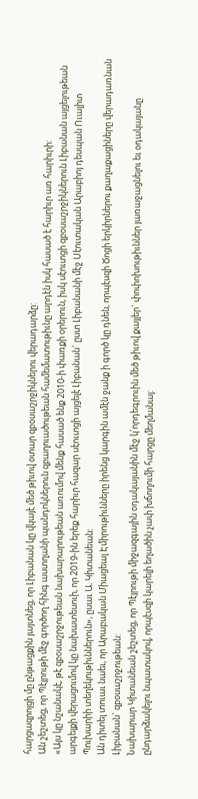հարցազրոյցի մը ընթացքին յայտնեց, որ Լիբանան կը վկայէ մեծ թիւով օտար զբօսաշրջիկներու վերադարձը:
Ան շեշտեց, որ Պէյրութի մէջ գործող հինգ աստղանի պանդոկներուն զբաղուածութեան համեմատութիւնը արդէն իսկ հասած է հարիւր առ հարիւրի:
«Այս կը նշանակէ, թէ զբօսաշրջութեան նախարարութեան առումով մենք հասած ենք 2010-ի փառքի օրերուն, իսկ սէուտցի զբօսաշրջիկներուն Լիբանան այցելութեան արգելքի վերացումով կը նախատեսուի, որ 2019-ին երեք հարիւր հազար սէուտցի այցելէ Լիբանան` ըստ Լիբանանի մէջ Սէուտական Արաբիոյ դեսպան Ուալիտ Պուխարիի տեղեկութիւններուն», ըսաւ Ա. Կիտանեան:
Ան դիտել տուաւ նաեւ, որ Արաբական Միացեալ Էմիրութիւնները իրենց կարգին ամէն ջանք ի գործ կը դնեն, որպէսզի Ծոցի երկիրներու քաղաքացիները վերադառնան Լիբանան` զբօսաշրջութեան:
Նախարար Կիտանեան շեշտեց, որ Պէյրութի միջազգային օդակայանին մէջ կ՛որդեգրուին մեծ թիւով քայլեր` փոփոխութիւններ յառաջացնելու եւ օդակայանը ընդարձակելու նպատակով, որպէսզի կարելի եղածին չափ խճողումի հարցը մեղմանայ: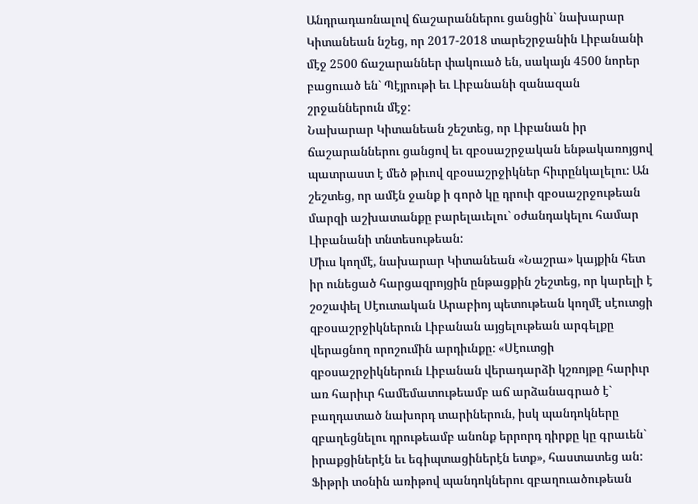Անդրադառնալով ճաշարաններու ցանցին` նախարար Կիտանեան նշեց, որ 2017-2018 տարեշրջանին Լիբանանի մէջ 2500 ճաշարաններ փակուած են, սակայն 4500 նորեր բացուած են` Պէյրութի եւ Լիբանանի զանազան շրջաններուն մէջ:
Նախարար Կիտանեան շեշտեց, որ Լիբանան իր ճաշարաններու ցանցով եւ զբօսաշրջական ենթակառոյցով պատրաստ է մեծ թիւով զբօսաշրջիկներ հիւրընկալելու: Ան շեշտեց, որ ամէն ջանք ի գործ կը դրուի զբօսաշրջութեան մարզի աշխատանքը բարելաւելու` օժանդակելու համար Լիբանանի տնտեսութեան:
Միւս կողմէ, նախարար Կիտանեան «Նաշրա» կայքին հետ իր ունեցած հարցազրոյցին ընթացքին շեշտեց, որ կարելի է շօշափել Սէուտական Արաբիոյ պետութեան կողմէ սէուտցի զբօսաշրջիկներուն Լիբանան այցելութեան արգելքը վերացնող որոշումին արդիւնքը: «Սէուտցի զբօսաշրջիկներուն Լիբանան վերադարձի կշռոյթը հարիւր առ հարիւր համեմատութեամբ աճ արձանագրած է` բաղդատած նախորդ տարիներուն, իսկ պանդոկները զբաղեցնելու դրութեամբ անոնք երրորդ դիրքը կը գրաւեն` իրաքցիներէն եւ եգիպտացիներէն ետք», հաստատեց ան:
Ֆիթրի տօնին առիթով պանդոկներու զբաղուածութեան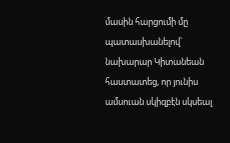մասին հարցումի մը պատասխանելով` նախարար Կիտանեան հաստատեց, որ յունիս ամսուան սկիզբէն սկսեալ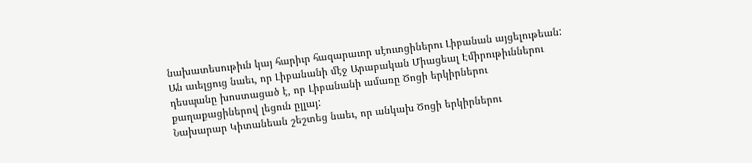նախատեսութիւն կայ հարիւր հազարաւոր սէուտցիներու Լիբանան այցելութեան:
Ան աւելցուց նաեւ, որ Լիբանանի մէջ Արաբական Միացեալ Էմիրութիւններու դեսպանը խոստացած է, որ Լիբանանի ամառը Ծոցի երկիրներու քաղաքացիներով լեցուն ըլլայ:
Նախարար Կիտանեան շեշտեց նաեւ, որ անկախ Ծոցի երկիրներու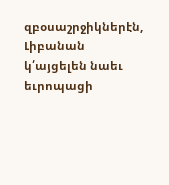զբօսաշրջիկներէն, Լիբանան կ՛այցելեն նաեւ եւրոպացի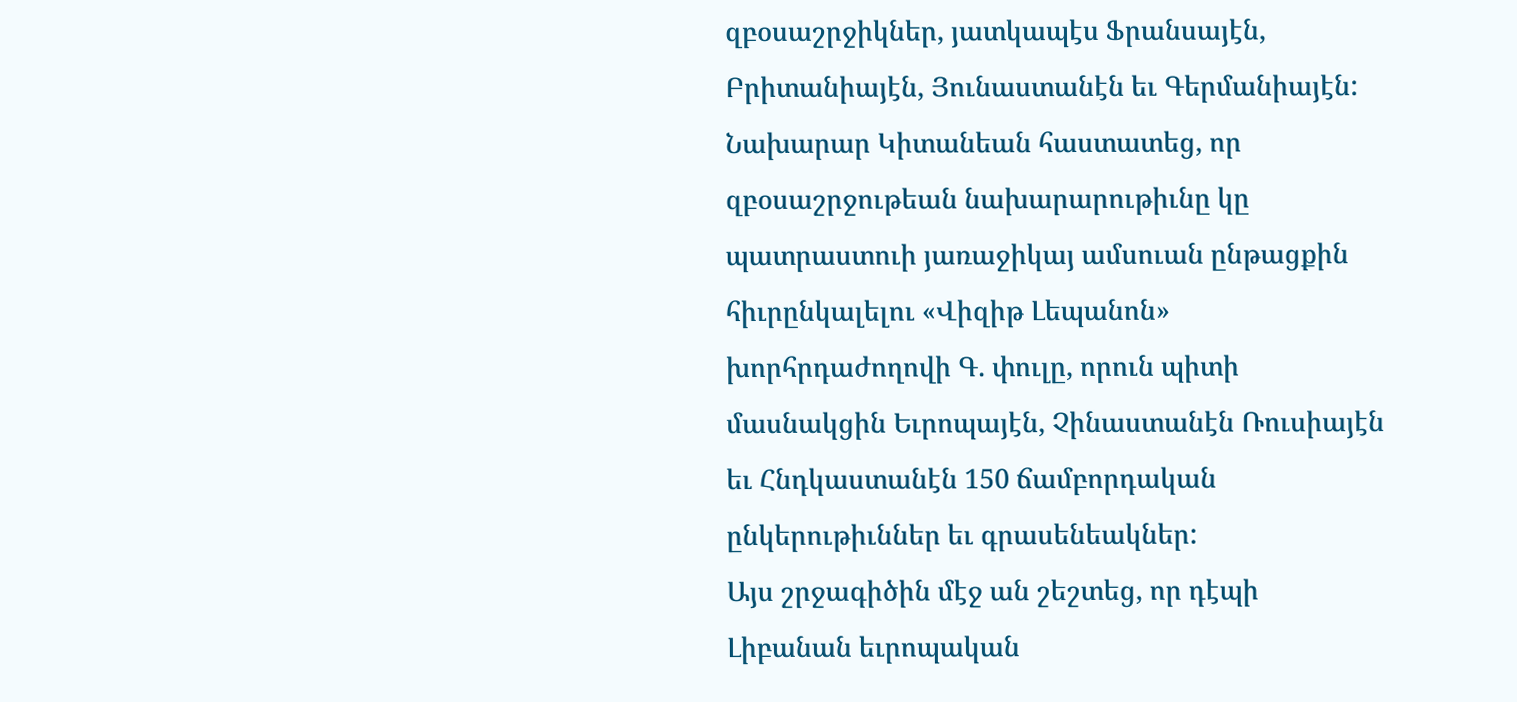զբօսաշրջիկներ, յատկապէս Ֆրանսայէն, Բրիտանիայէն, Յունաստանէն եւ Գերմանիայէն:
Նախարար Կիտանեան հաստատեց, որ զբօսաշրջութեան նախարարութիւնը կը պատրաստուի յառաջիկայ ամսուան ընթացքին հիւրընկալելու «Վիզիթ Լեպանոն» խորհրդաժողովի Գ. փուլը, որուն պիտի մասնակցին Եւրոպայէն, Չինաստանէն Ռուսիայէն եւ Հնդկաստանէն 150 ճամբորդական ընկերութիւններ եւ գրասենեակներ:
Այս շրջագիծին մէջ ան շեշտեց, որ դէպի Լիբանան եւրոպական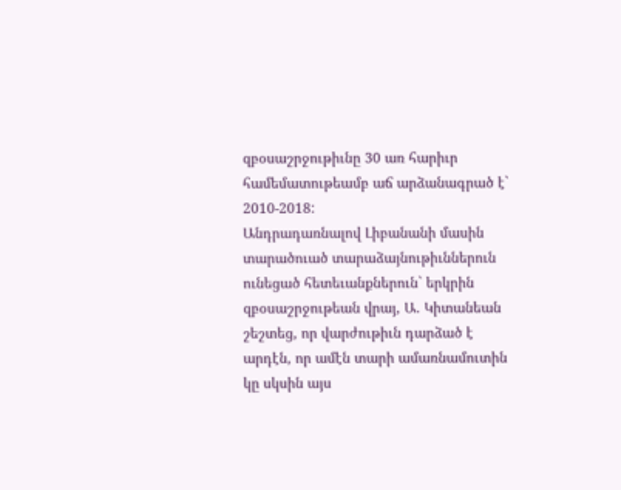զբօսաշրջութիւնը 30 առ հարիւր համեմատութեամբ աճ արձանագրած է` 2010-2018:
Անդրադառնալով Լիբանանի մասին տարածուած տարաձայնութիւններուն ունեցած հետեւանքներուն` երկրին զբօսաշրջութեան վրայ, Ա. Կիտանեան շեշտեց, որ վարժութիւն դարձած է արդէն, որ ամէն տարի ամառնամուտին կը սկսին այս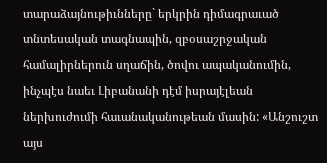տարաձայնութիւնները` երկրին դիմագրաւած տնտեսական տագնապին, զբօսաշրջական համալիրներուն սղաճին, ծովու ապականումին, ինչպէս նաեւ Լիբանանի դէմ իսրայէլեան ներխուժումի հաւանականութեան մասին: «Անշուշտ այս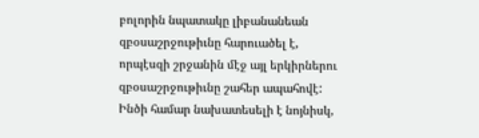բոլորին նպատակը լիբանանեան զբօսաշրջութիւնը հարուածել է, որպէսզի շրջանին մէջ այլ երկիրներու զբօսաշրջութիւնը շահեր ապահովէ: Ինծի համար նախատեսելի է նոյնիսկ,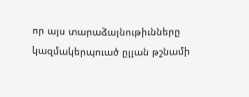որ այս տարաձայնութիւնները կազմակերպուած ըլլան թշնամի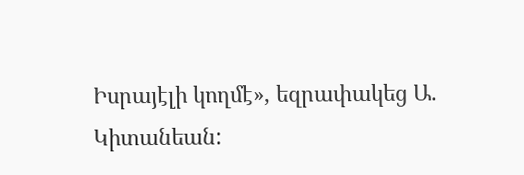Իսրայէլի կողմէ», եզրափակեց Ա. Կիտանեան: